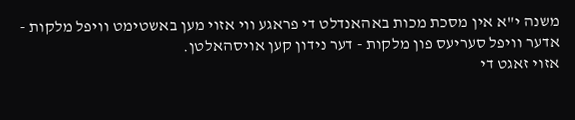משנה י"א אין מסכת מכות באהאנדלט די פראגע ווי אזוי מען באשטימט וויפל מלקות - אדער וויפל סעריעס פון מלקות - דער נידון קען אויסהאלטן.
אזוי זאגט די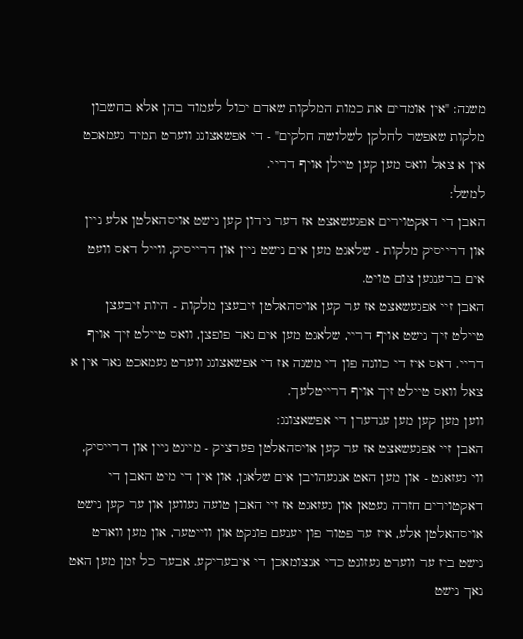משנה: "אין אומדים את כמות המלקות שאדם יכול לעמוד בהן אלא בחשבון מלקות שאפשר לחלקן לשלושה חלקים" - די אפשאצונג ווערט תמיד געמאכט אין א צאל וואס מען קען טיילן אויף דריי.
למשל:
האבן די דאקטוירים אפגעשאצט אז דער נידון קען נישט אויסהאלטן אלע ניין און דרייסיק מלקות - שלאגט מען אים נישט ניין און דרייסיק, ווייל דאס וועט אים ברענגען צום טויט.
האבן זיי אפגעשאצט אז ער קען אויסהאלטן זיבעצן מלקות - היות זיבעצן טיילט זיך נישט אויף דריי, שלאגט מען אים נאר פופצן, וואס טיילט זיך אויף דריי. דאס איז די כוונה פון די משנה אז די אפשאצונג ווערט געמאכט נאר אין א צאל וואס טיילט זיך אויף דרייטלעך.
ווען מען קען מען ענדערן די אפשאצונג:
האבן זיי אפגעשאצט אז ער קען אויסהאלטן פערציק - מיינט ניין און דרייסיק, ווי געזאגט - און מען האט אנגעהויבן אים שלאגן, און אין די מיט האבן די דאקטוירים חזרה געטאן און געזאגט אז זיי האבן טועה געווען און ער קען נישט אויסהאלטן אלע, איז ער פטור פון יענעם פונקט און ווייטער, און מען ווארט נישט ביז ער ווערט געזונט כדי אנצומאכן די איבעריקע. אבער כל זמן מען האט נאך נישט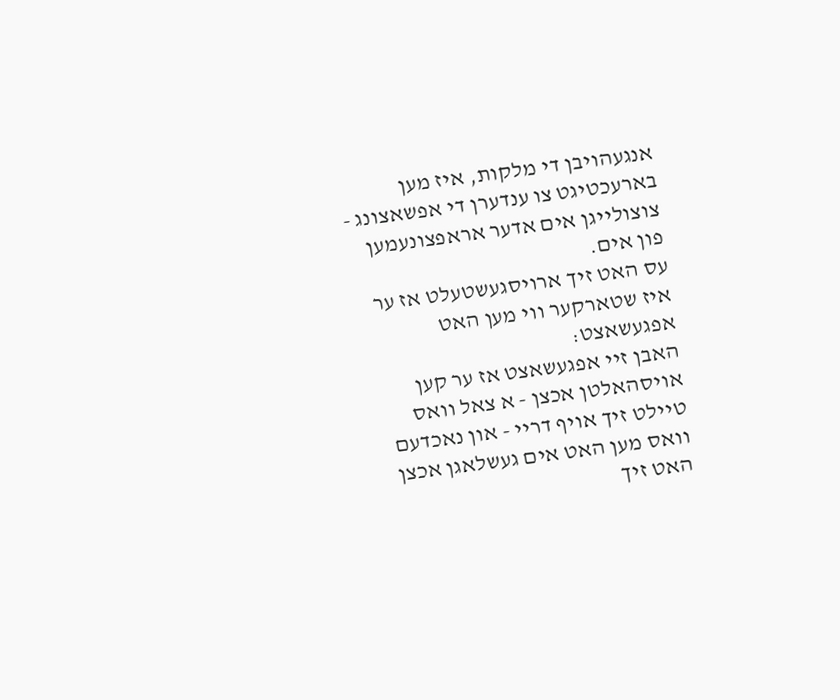אנגעהויבן די מלקות, איז מען בארעכטיגט צו ענדערן די אפשאצונג - צוצולייגן אים אדער אראפצונעמען פון אים.
עס האט זיך ארויסגעשטעלט אז ער איז שטארקער ווי מען האט אפגעשאצט:
האבן זיי אפגעשאצט אז ער קען אויסהאלטן אכצן - א צאל וואס טיילט זיך אויף דריי - און נאכדעם וואס מען האט אים געשלאגן אכצן האט זיך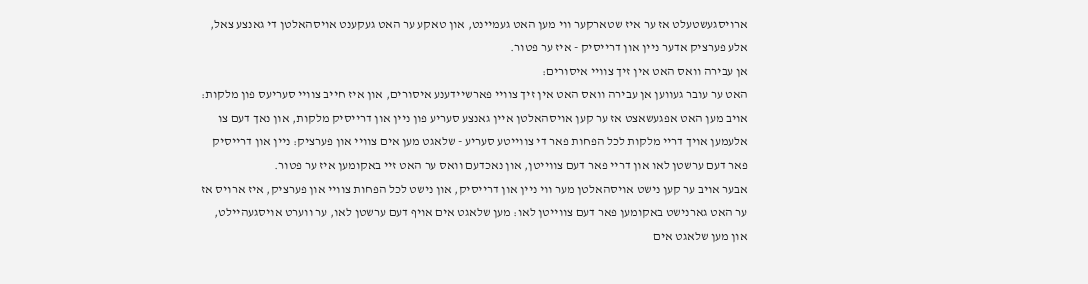ארויסגעשטעלט אז ער איז שטארקער ווי מען האט געמיינט, און טאקע ער האט געקענט אויסהאלטן די גאנצע צאל, אלע פערציק אדער ניין און דרייסיק - איז ער פטור.
אן עבירה וואס האט אין זיך צוויי איסורים:
האט ער עובר געווען אן עבירה וואס האט אין זיך צוויי פארשיידענע איסורים, און איז חייב צוויי סעריעס פון מלקות:
אויב מען האט אפגעשאצט אז ער קען אויסהאלטן איין גאנצע סעריע פון ניין און דרייסיק מלקות, און נאך דעם צו אלעמען אויך דריי מלקות לכל הפחות פאר די צווייטע סעריע - שלאגט מען אים צוויי און פערציק: ניין און דרייסיק פאר דעם ערשטן לאו און דריי פאר דעם צווייטן, און נאכדעם וואס ער האט זיי באקומען איז ער פטור.
אבער אויב ער קען נישט אויסהאלטן מער ווי ניין און דרייסיק, און נישט לכל הפחות צוויי און פערציק, איז ארויס אז ער האט גארנישט באקומען פאר דעם צווייטן לאו: מען שלאגט אים אויף דעם ערשטן לאו, ער ווערט אויסגעהיילט, און מען שלאגט אים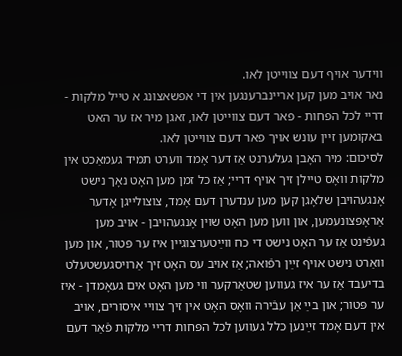ווידער אויף דעם צווייטן לאו.
נאר אויב מען קען אריינברענגען אין די אפשאצונג א טייל מלקות - דריי לכל הפחות - פאר דעם צווייטן לאו, זאגן מיר אז ער האט באקומען זיין עונש אויך פאר דעם צווייטן לאו.
לסיכום: מיר האָבן געלערנט אַז דער אָמד ווערט תמיד געמאַכט אין מלקות וואָס טיילן זיך אויף דריי; אַז כל זמן מען האָט נאָך נישט אָנגעהויבן שלאָגן קען מען ענדערן דעם אָמד, צוצולייגן אָדער אַראָפּצונעמען, און ווען מען האָט שוין אָנגעהויבן - אויב מען געפֿינט אַז ער האָט נישט די כח ווײַטערצוגיין איז ער פּטור, און מען וואַרט נישט אויף זײַן רפֿואה; אַז אויב עס האָט זיך אַרויסגעשטעלט בדיעבד אַז ער איז געווען שטאַרקער ווי מען האָט אים געאָמדן - איז ער פּטור; און בײַ אַן עבֿירה וואָס האָט אין זיך צוויי איסורים, אויב אין דעם אָמד זײַנען כלל געווען לכל הפּחות דריי מלקות פֿאַר דעם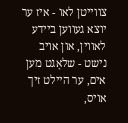צווייטן לאו - איז ער יוצא געווען ביידע לאווין, און אויב נישט - שלאָגט מען אים, ער היילט זיך אויס,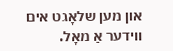און מען שלאָגט אים ווידער אַ מאָל.